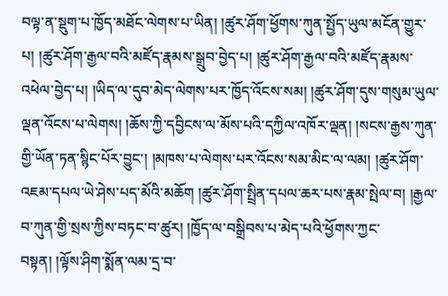བལྟ་ན་སྡུག་པ་ཁྱོད་མཐོང་ལེགས་པ་ཡིན། །ཚུར་ཤོག་ཕྱོགས་ཀུན་སྤྱོད་ཡུལ་མངོན་གྱུར་པ། །ཚུར་ཤོག་རྒྱལ་བའི་མཛོད་རྣམས་སྒྲུབ་བྱེད་པ། །ཚུར་ཤོག་རྒྱལ་བའི་མཛོད་རྣམས་འཕེལ་བྱེད་པ། །ཡིད་ལ་དུབ་མེད་ལེགས་པར་ཁྱོད་འོངས་སམ། །ཚུར་ཤོག་དུས་གསུམ་ཡུལ་ལྡན་འོངས་པ་ལེགས། །ཆོས་ཀྱི་དབྱིངས་ལ་མོས་པའི་དཀྱིལ་འཁོར་ལྡན། །སངས་རྒྱས་ཀུན་གྱི་ཡོན་ཏན་སྙིང་པོར་བྱུང་། །མཁས་པ་ལེགས་པར་འོངས་སམ་མིང་ལ་ལམ། །ཚུར་ཤོག་འཇམ་དཔལ་ཡེ་ཤེས་པད་མོའི་མཆོག །ཚུར་ཤོག་སྤྲིན་དཔལ་ཆར་པས་རྣམ་སྤེལ་བ། །རྒྱལ་བ་ཀུན་གྱི་སྲས་ཀྱིས་བཏང་བ་ཚུར། །ཁྱོད་ལ་བསྒྲིབས་པ་མེད་པའི་ཕྱོགས་ཀྱང་བསྟན། །ལྟོས་ཤིག་སྨོན་ལམ་དྲ་བ་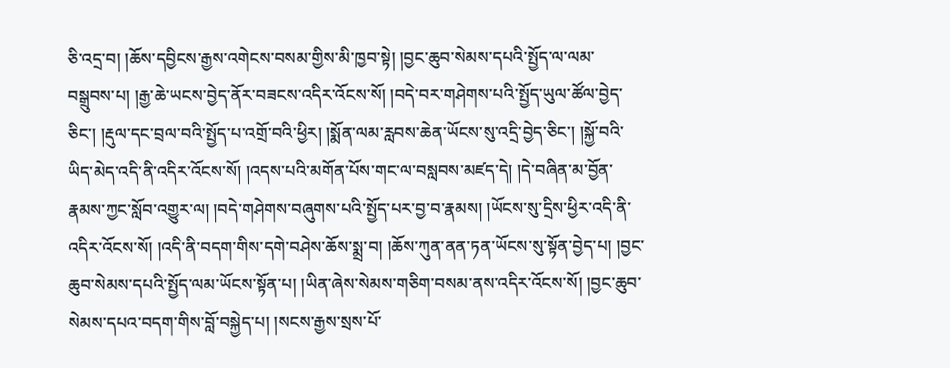ཅི་འདྲ་བ། །ཆོས་དབྱིངས་རྒྱས་འགེངས་བསམ་གྱིས་མི་ཁྱབ་སྟེ། །བྱང་ཆུབ་སེམས་དཔའི་སྤྱོད་ལ་ལམ་བསྒྲུབས་པ། །རྒྱ་ཆེ་ཡངས་བྱེད་ནོར་བཟངས་འདིར་འོངས་སོ། །བདེ་བར་གཤེགས་པའི་སྤྱོད་ཡུལ་ཚོལ་བྱེད་ཅིང་། །རྡུལ་དང་བྲལ་བའི་སྤྱོད་པ་འགྲོ་བའི་ཕྱིར། །སྨོན་ལམ་རླབས་ཆེན་ཡོངས་སུ་འདྲི་བྱེད་ཅིང་། །སྐྱོ་བའི་ཡིད་མེད་འདི་ནི་འདིར་འོངས་སོ། །འདས་པའི་མགོན་པོས་གང་ལ་བསླབས་མཛད་དེ། །དེ་བཞིན་མ་བྱོན་རྣམས་ཀྱང་སློབ་འགྱུར་ལ། །བདེ་གཤེགས་བཞུགས་པའི་སྤྱོད་པར་བྱ་བ་རྣམས། །ཡོངས་སུ་དྲིས་ཕྱིར་འདི་ནི་འདིར་འོངས་སོ། །འདི་ནི་བདག་གིས་དགེ་བཤེས་ཆོས་སྨྲ་བ། །ཆོས་ཀུན་ནན་ཏན་ཡོངས་སུ་སྟོན་བྱེད་པ། །བྱང་ཆུབ་སེམས་དཔའི་སྤྱོད་ལམ་ཡོངས་སྟོན་པ། །ཡིན་ཞེས་སེམས་གཅིག་བསམ་ནས་འདིར་འོངས་སོ། །བྱང་ཆུབ་སེམས་དཔའ་བདག་གིས་བློ་བསྐྱེད་པ། །སངས་རྒྱས་སྲས་པོ་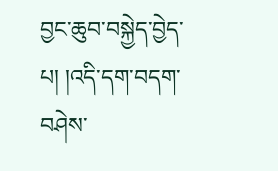བྱང་ཆུབ་བསྐྱེད་བྱེད་པ། །འདི་དག་བདག་བཤེས་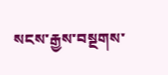སངས་རྒྱས་བསྔགས་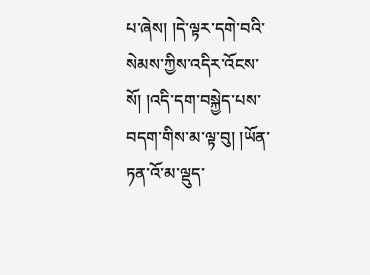པ་ཞེས། །དེ་ལྟར་དགེ་བའི་སེམས་ཀྱིས་འདིར་འོངས་སོ། །འདི་དག་བསྐྱེད་པས་བདག་གིས་མ་ལྟ་བུ། །ཡོན་ཏན་འོ་མ་ལྡུད་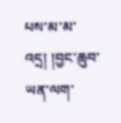པས་མ་མ་འདྲ། །བྱང་ཆུབ་ཡན་ལག་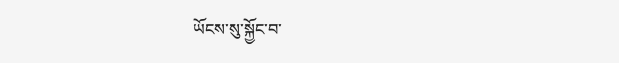ཡོངས་སུ་སྐྱོང་བ་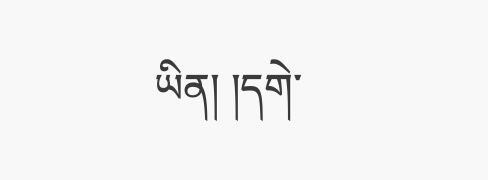ཡིན། །དགེ་